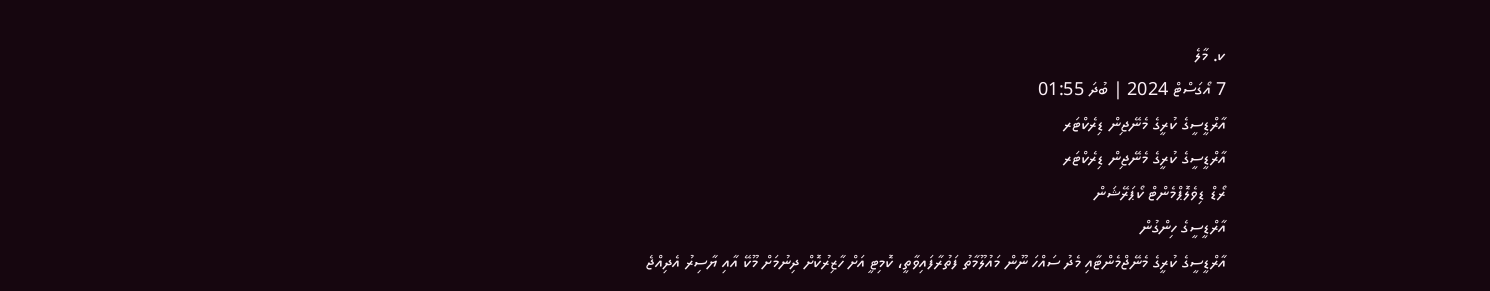ކ. މާލެ
7 އޯގަސްޓް 2024 | ބުދަ 01:55
އާރްޑީސީގެ ކުރީގެ މެނޭޖިން ޑިރެކްޓަރ
އާރްޑީސީގެ ކުރީގެ މެނޭޖިން ޑިރެކްޓަރ
ރޯޑް ޑިވެލޮޕްމެންޓް ކޯޕަރޭޝަން
އާރްޑީސީގެ ހިންގުން
އާރްޑީސީގެ ކުރީގެ މެނޭޖްމެންޓާއި މެދު ސައްހަ ނޫން މައުލޫމާތު ފަތުރާފައިވާތީ، ކޮމިޓީ އަށް ހާޒިރުކޮށް ދިނުމަށް މޫކޭ އާއި ޔާސިރު އެދިއްޖެ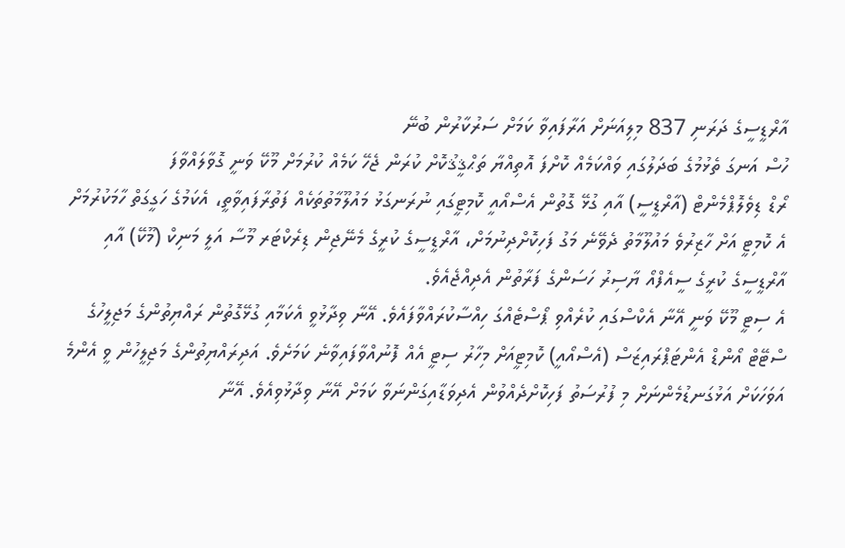އާރްޑީސީގެ ދަރަނި 837 މިލިއަނަށް އަރާފައިވާ ކަމަށް ސަރުކާރުން ބުނޭ
ހުސް އަނގަ ތެޅުމުގެ ބަދަލުގައި ވައްކަމެއް ކޮށްފަ އޮތިއްޔާ ތަޙްޤީޤުކޮށް ކުރަން ޖެހޭ ކަމެއް ކުރުމަށް މޫކޭ ވަނީ ގޮވާލައްވާފަ
ރޯޑް ޑިވެލޮޕްމެންޓް (އާރްޑީސީ) އާއި ގުޅޭ ގޮތުން އެސްއޯއީ ކޮމިޓީގައި ނުރަނގަޅު މައުލޫމާތުތަކެއް ފަތުރާފައިވާތީ، އެކަމުގެ ހަގީގަތް ހާމަކުރުމަށް އެ ކޮމިޓީ އަށް ހާޒިރުވެ މައުލޫމާތު ދެވޭނެ މަގު ފަހިކޮށްދިނުމަށް، އާރްޑީސީގެ ކުރީގެ މެނޭޖިން ޑިރެކްޓަރ މޫސާ އަލީ މަނިކް (މޫކޭ) އާއި އާރްޑީސީގެ ކުރީގެ ސީއެފްއޯ ޔާސިރު ހަސަންގެ ފަރާތުން އެދިއްޖެއެވެ.
އެ ސިޓީ މޫކޭ ވަނީ އޭނާ އެކްސްގައި ކުރެއްވި ޕޯސްޓެއްގަ ހިއްސާކުރައްވާފައެވެ. އޭނާ ވިދާޅުވީ އެކަމާއި ގުޅޭގޮތުން ރައްޔިތުންގެ މަޖިލީހުގެ ސްޓޭޓް އޯންޑް އެންޓަޕްރައިޒަސް (އެސްއޯއީ) ކޮމިޓީއަށް މިހާރު ސިޓީ އެއް ފޮނުއްވާފައިވާނެ ކަމަށެވެ. އަދިރައްޔިތުންގެ މަޖިލީހުން ވީ އެންމެ އަވަހަކަށް އަޅުގަނޑުމެންނަށް މި ފުރުސަތު ފަހިކޮށްދެއްވުން އެދިވަޑާއިގަންނަވާ ކަމަށް އޭނާ ވިދާޅުވިއެވެ. އޭނާ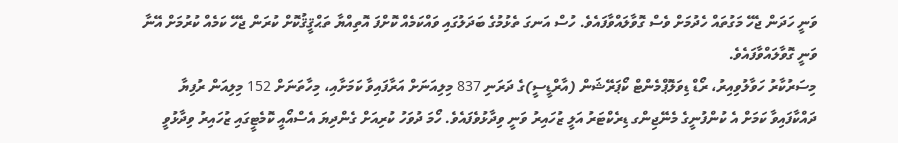ވަނީ ހަދަން ޖެހޭ މަގުތައް ހެދުމަށް ވެސް ގޮވާލައްވާފައެވެ. ހުސް އަނގަ ތެޅުމުގެ ބަދަލުގައި ވައްކަމެއް ކޮށްފަ އޮތިއްޔާ ތަޙްޤީޤުކޮށް ކުރަން ޖެހޭ ކަމެއް ކުރުމަށް އޭނާ ވަނީ ގޮވާލައްވާފައެވެ.
މިސަރުކާރު ހަވާލުވިއިރު، ރޯޑް ޑިވަލޮޕްމެންޓް ކޯޕަރޭޝަން (އާރްޑީސީ)ގެ ދަރަނި 837 މިލިއަނަށް އަރާފައިވާ ކަމަށާއި، މިހާތަނަށް 152 މިލިއަން ރުފިޔާ ދައްކާފައިވާ ކަމަށް އެ ކުންފުނީގެ މެނޭޖިންގ ޑިރެކްޓަރު އަލީ ޒުހައިރު ވަނީ ވިދާޅުވެފައެވެ. ހޯމަ ދުވަހު ކުރިއަށް ގެންދިޔަ އެސްއޯއީ ކޮމެޓީގައި ޒުހައިރު ވިދާޅުވީ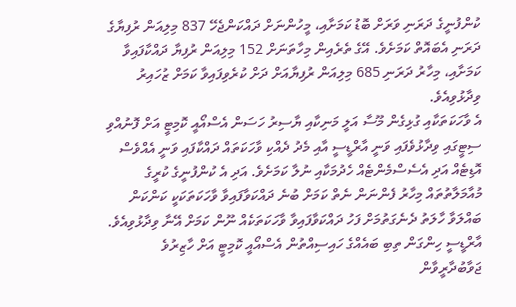ކުންފުނީގެ ދަރަނި ވަރަށް ބޮޑު ކަމަށާއި، މީހުންނަށް ދައްކަންޖެހޭ 837 މިލިއަން ރުފިޔާގެ ދަރަނި އެބައޮތް ކަމަށެވެ. އޭގެ ތެރެއިން މިހާތަނަށް 152 މިލިއަން ރުފިޔާ ދައްކާފައިވާ ކަމަށާއި، މިހާރު ދަރަނި 685 މިލިއަން ރުފިޔާއަށް ދަށް ކުރެވިފައިވާ ކަމަށް ޒުހައިރު ވިދާޅުވިއެވެ.
އެ ވާހަކަތަކާއި ގުޅިގެން މޫސާ އަލީ މަނިކާއި ޔާސިރު ހަސަން އެސްއޯއީ ކޮމިޓީ އަށް ފޮނުއްވި ސިޓީގައި ވިދާޅުވެފައި ވަނީ އާރްޑީސީ އާއި މެދު ދެއްކި ވާހަކަތައް ދައްކާފައި ވަނީ އެއްވެސް އޮޑިޓެއް އަދި އެސެސްމެންޓެއް ހެދުމަކާއި ނުލާ ކަމަށެވެ. އަދި އެ ކުންފުނީގެ ކުރީގެ މުއާމަލާތުތައް މިހާރު ފެންނަން ނެތް ކަމަށް ބުނެ ދައްކަވާފައިވާ ވާހަކަތަކަކީ ކަންކަން ބައްލަވާ ހާލަތު ދެނެގަތުމަށް ފަހު ދައްކަވާފައިވާ ވާހަކަތަކެއް ނޫން ކަމަށް އޭނާ ވިދާޅުވިއެވެ.
އާރްޑީސީ ހިންގަން ތިބި ބައެއްގެ ހައިސިއްތުން އެސްއޯއީ ކޮމިޓީ އަށް ހާޒިރުވެ ޖަވާބުދާރީވާން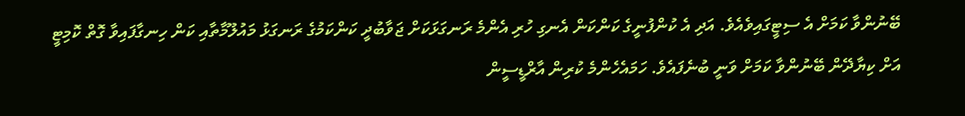ބޭނުންވާ ކަމަށް އެ ސިޓީގައިވެއެވެ. އަދި އެ ކުންފުނީގެ ކަންކަން އެނގި ހުރި އެންމެ ރަނގަޅަކަށް ޖަވާބުދީ ކަންކަމުގެ ރަނގަޅު މައުލޫމާތާއި ކަން ހިނގާފައިވާ ގޮތް ކޮމިޓީ އަށް ކިޔާދޭން ބޭނުންވާ ކަމަށް ވަނީ ބުނެފައެވެ. ހަމައެހެންމެ ކުރިން އާރްޑީސީން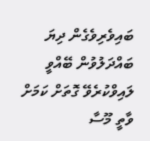ބައިވެރިވެގެން ދިޔަ ބައްދަލުވުން ބޭއްވީ ލައިވްކުރެވޭ ގޮތަށް ކަމަށް ވާތީ މޫސާ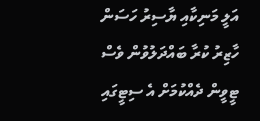އަލީ މަނިކާއި ޔާސިރު ހަސަން ހާޒިރު ކުރާ ބައްދަލުވުން ވެސް ޓީވީން ދެއްކުމަށް އެ ސިޓީގައި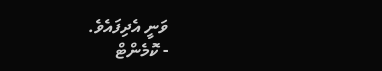ވަނީ އެދިފައެވެ.
- ކޮމެންޓް